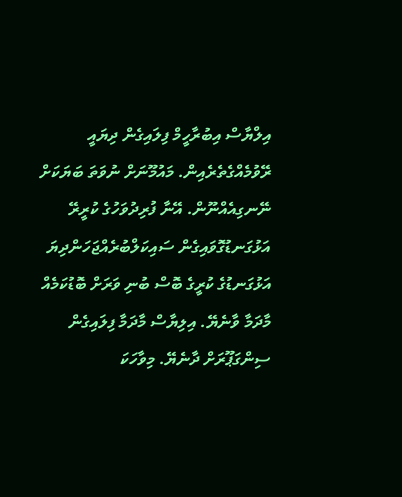އިލްޔާސް އިބުރާހީމް ފިލައިގެން ދިޔައީ ރޭވުމެއްގެތެރެއިން. މައުމޫނަށް ނުވަތަ ބަޔަކަށް ނޭނގިއެއްނޫން. އޭނާ ފުރިދުވަހުގެ ކުރީރޭ އަޅުގަނޑުގޮވައިގެން ސައިކަލްބުރެއްޖަހަންދިޔަ އަޅުގަނޑުގެ ކުރީގެ ބޮސް ބުނި ވަރަށް ބޮޑުކަމެއް މާދަމާ ވާނެޔޭ. އިލިޔާސް މާދަމާ ފިލައިގެން ސިންގަޕޫރަށް ދާނެޔޭ. މިވާހަކަ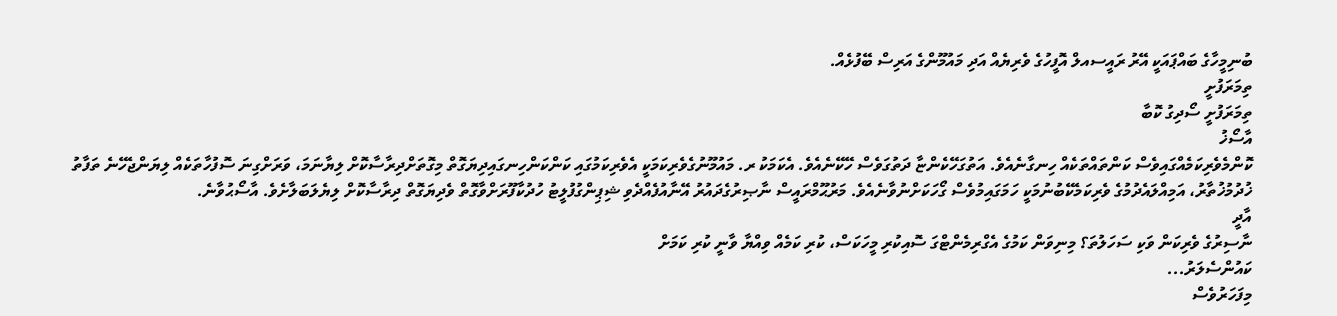ބުނިމީހާގެ ބައްޕައަކީ އޭރު ރައީސއލް އޮފީހުގެ ވެރިޔެއް އަދި މައުމޫންގެ އަރިސް ބޭފުޅެއް.
ތިމަރަފުށީ
ތިމަރަފުށީ ސޯދިގު ކޮބާ
އާސޯޚު
ކޮންމެވެރިކަމެއްގައިވެސް ކަންތައްތަކެއް ހިނގާނެއެވެ. އަތުގަހޭކެންޏާ ދަތުގަވެސް ހޭކޭނެއެވެ. އެކަމަކު ރ. މައުމޫނުގެވެރިކަމަކީ އެވެރިކަމުގައި ކަންކަންހިނގައިދިޔަގޮތް މިގޮތަށްދިރާސާކޮށް ލިޔާނަމަ، ވަރަށްގިނަ ސޮފުހާތަކެއް ލިޔަންޖެހޭނެ ތަފާތު ޚުދުމުޚުތާރު، އަމިއްލައެދުމުގެ ވެރިކަމެކޭބުނުމަކީ ހަމަގައިމުވެސް ގޯހަކަށްނުވާނެއެވެ. މަރުޙޫމްރައީސް ނާޞިރުގެދައުރު އޭނާއުފެއްދެވި ޝިޕިންގުފުލީޓު ހުދުކާފޫރަށްވާގޮތް ވެދިޔަގޮތް ދިރާސާކޮށް ލިޔެލަބަލާށެވެ. އާސޯޙުވާނެ.
އާދީ
ނާސިރުގެ ވެރިކަން ވަކި ސަހަލުތަ؟ މިނިވަން ކަމުގެ އެގްރިމެންޓްގަ ސޮއިކުރި މީހަކަސް، ކުރި ކަމެއް ވިއްޔާ ވާނީ ކުރި ކަމަށް
ކައުންސެލަރު...
މިފަހަރުވެސް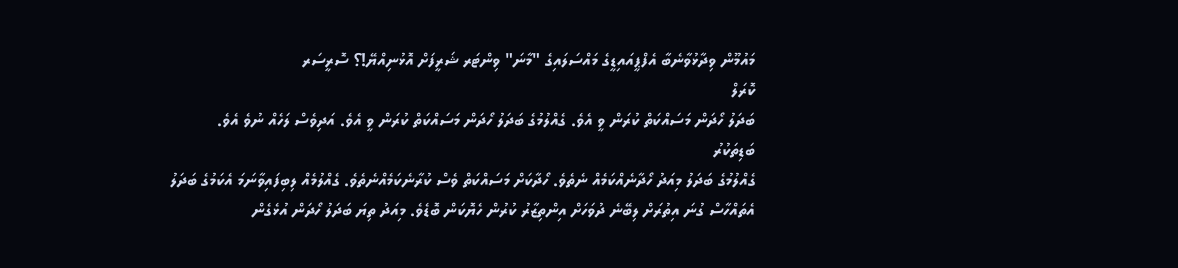މައުމޫން ވިދާޅުވާނެބާ އެފްޕީއައިޑީގެ މައްސަލައިގެ "މާނަ" ވިންޓަރ ޝަރީފަށް އޮޅުނިއްޔޭ!؟ ސޮރީސަރ
ކޮރަލް
ބަދަލު ހޯދަން މަސައްކަތް ކުރަން ވީ އެވެ. ގެއްލުމުގެ ބަދަލު ހޯދަން މަސައްކަތް ކުރަން ވީ އެވެ. އަދިވެސް ލަހެއް ނުވެ އެވެ.
ބަޑިތަކުރު
ގެއްލުމުގެ ބަދަލު މިއަދު ހޯދާނެއްކަމެއް ނެތެވެ. ހޯދާކަށް މަސައްކަތް ވެސް ކުރާނެކަމެއްނެތެވެ. ގެއްލުމެއް ލިބިފައިވާނަމަ އެކަމުގެ ބަދަލު އެތައްހާސް ގުނަ އިތުރަށް ލިބޭނެ ދުވަހަށް އިންތިޒާރު ކުރުން ހެޔޮކަން ބޮޑެވެ. މިއަދު ތިޔަ ބަދަލު ހޯދަން އުޅެގެން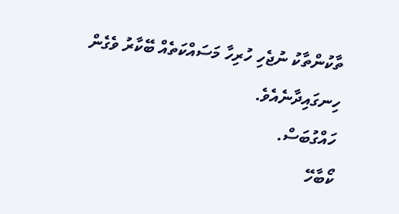ތާކުންތާކު ނުޖެހި ހުރިހާ މަސައްކަތެއް ބޭކާރު ވެގެން ހިނގައިދާނެއެވެ.
ހައްގުބަސް.
ކޯބާހޭ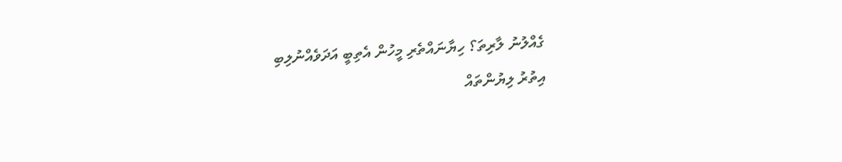ގެއްލުނު ލާރިތަ؟ ހިޔާނައްތެރި މީހުން އެތިބީ އަދަވެއްނުލިބި
އިތުރު ލިޔުންތައް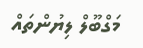މަގްބޫލް ލިޔުންތައް